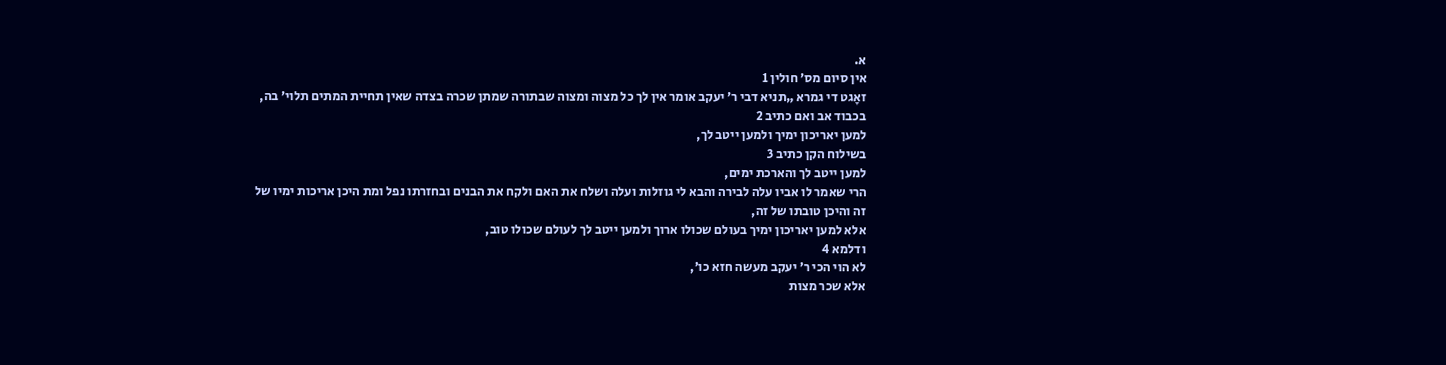א.
אין סיום מס’ חולין 1
זאָגט די גמרא „תניא דבי ר’ יעקב אומר אין לך כל מצוה ומצוה שבתורה שמתן שכרה בצדה שאין תחיית המתים תלוי’ בה,
בכבוד אב ואם כתיב 2
למען יאריכון ימיך ולמען ייטב לך,
בשילוח הקן כתיב 3
למען ייטב לך והארכת ימים,
הרי שאמר לו אביו עלה לבירה והבא לי גוזלות ועלה ושלח את האם ולקח את הבנים ובחזרתו נפל ומת היכן אריכות ימיו של זה והיכן טובתו של זה,
אלא למען יאריכון ימיך בעולם שכולו ארוך ולמען ייטב לך לעולם שכולו טוב,
ודלמא 4
לא הוי הכי ר’ יעקב מעשה חזא כו’,
אלא שכר מצות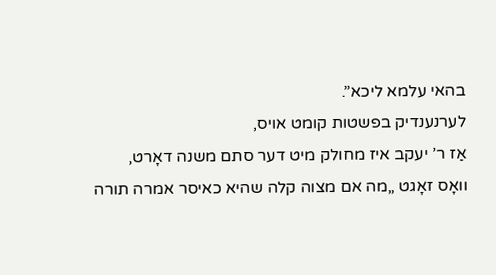בהאי עלמא ליכא”.
לערנענדיק בפשטות קומט אויס,
אַז ר’ יעקב איז מחולק מיט דער סתם משנה דאָרט,
וואָס זאָגט „מה אם מצוה קלה שהיא כאיסר אמרה תורה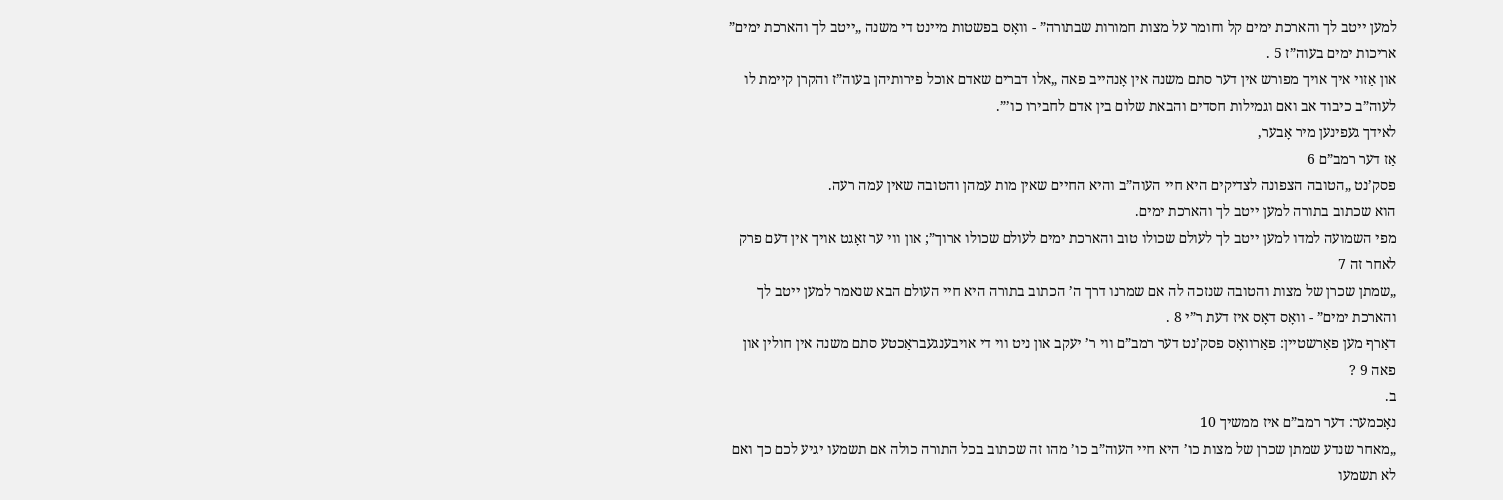למען ייטב לך והארכת ימים קל וחומר על מצות חמורות שבתורה” - וואָס בפשטות מיינט די משנה „ייטב לך והארכת ימים” אריכות ימים בעוה”ז 5 .
און אַזוי איך אויך מפורש אין דער סתם משנה אין אָנהייב פאה „אלו דברים שאדם אוכל פירותיהן בעוה”ז והקרן קיימת לו לעוה”ב כיבוד אב ואם וגמילות חסדים והבאת שלום בין אדם לחבירו כו’”.
לאידך געפינען מיר אָבער,
אַז דער רמב”ם 6
פסק’נט „הטובה הצפונה לצדיקים היא חיי העוה”ב והיא החיים שאין מות עמהן והטובה שאין עמה רעה.
הוא שכתוב בתורה למען ייטב לך והארכת ימים.
מפי השמועה למדו למען ייטב לך לעולם שכולו טוב והארכת ימים לעולם שכולו ארוך”; און ווי ער זאָגט אויך אין דעם פרק לאחר זה 7
„שמתן שכרן של מצות והטובה שנזכה לה אם שמרנו דרך ה’ הכתוב בתורה היא חיי העולם הבא שנאמר למען ייטב לך והארכת ימים” - וואָס דאָס איז דעת ר”י 8 .
דאַרף מען פאַרשטיין: פאַרוואָס פסק’נט דער רמב”ם ווי ר’ יעקב און ניט ווי די אויבענגעבראַכטע סתם משנה אין חולין און פאה 9 ?
ב.
נאָכמער: דער רמב”ם איז ממשיך 10
„מאחר שנדע שמתן שכרן של מצות כו’ היא חיי העוה”ב כו’ מהו זה שכתוב בכל התורה כולה אם תשמעו יגיע לכם כך ואם לא תשמעו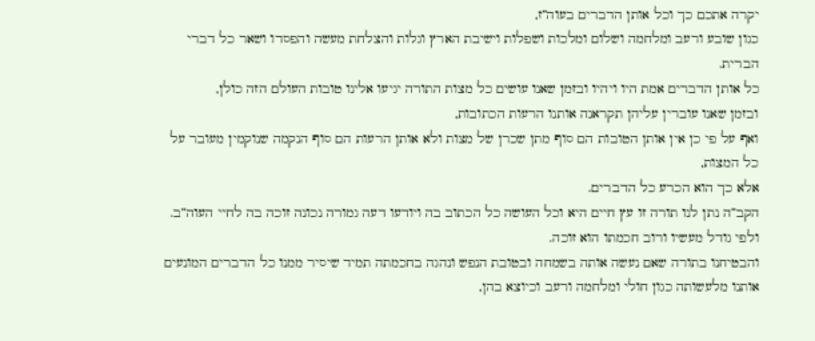יקרה אתכם כך וכל אותן הדברים בעוה”ז,
כגון שובע ורעב ומלחמה ושלום ומלכות ושפלות וישיבת הארץ וגלות והצלחת מעשה והפסדו ושאר כל דברי הברית.
כל אותן הדברים אמת היו ויהיו ובזמן שאנו עושים כל מצות התורה יגיעו אלינו טובות העולם הזה כולן,
ובזמן שאנו עוברין עליהן תקראנה אותנו הרעות הכתובות,
ואף על פי כן אין אותן הטובות הם סוף מתן שכרן של מצות ולא אותן הרעות הם סוף הנקמה שנוקמין מעובר על כל המצות,
אלא כך הוא הכרע כל הדברים.
הקב”ה נתן לנו תורה זו עץ חיים היא וכל העושה כל הכתוב בה ויודעו דעה גמורה נכונה זוכה בה לחיי העוה”ב.
ולפי גודל מעשיו ורוב חכמתו הוא זוכה.
והבטיחנו בתורה שאם נעשה אותה בשמחה ובטובת הנפש ונהגה בחכמתה תמיד שיסיר ממנו כל הדברים המונעים אותנו מלעשותה כגון חולי ומלחמה ורעב וכיוצא בהן,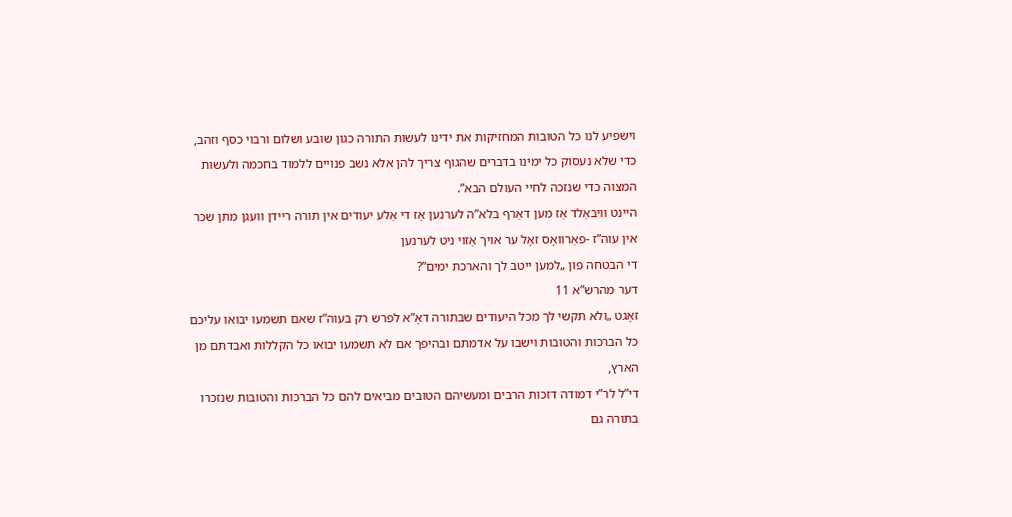וישפיע לנו כל הטובות המחזיקות את ידינו לעשות התורה כגון שובע ושלום ורבוי כסף וזהב,
כדי שלא נעסוק כל ימינו בדברים שהגוף צריך להן אלא נשב פנויים ללמוד בחכמה ולעשות המצוה כדי שנזכה לחיי העולם הבא”.
היינט וויבאַלד אַז מען דאַרף בלא”ה לערנען אַז די אַלע יעודים אין תורה ריידן וועגן מתן שכר אין עוה”ז -פאַרוואָס זאָל ער אויך אַזוי ניט לערנען
די הבטחה פון „למען ייטב לך והארכת ימים”?
דער מהרש”א 11
זאָגט „ולא תקשי לך מכל היעודים שבתורה דאָ”א לפרש רק בעוה”ז שאם תשמעו יבואו עליכם כל הברכות והטובות וישבו על אדמתם ובהיפך אם לא תשמעו יבואו כל הקללות ואבדתם מן הארץ,
די”ל לר”י דמודה דזכות הרבים ומעשיהם הטובים מביאים להם כל הברכות והטובות שנזכרו בתורה גם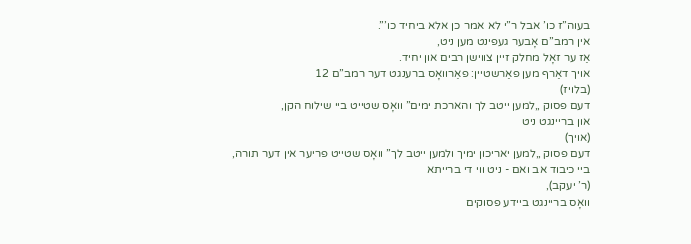בעוה”ז כו’ אבל ר”י לא אמר כן אלא ביחיד כו’”.
אין רמב”ם אָבער געפינט מען ניט,
אַז ער זאָל מחלק זיין צווישן רבים און יחיד.
אויך דאַרף מען פאַרשטיין: פאַרוואָס ברענגט דער רמב”ם 12
(בלויז)
דעם פסוק „למען ייטב לך והארכת ימים” וואָס שטייט ביי שילוח הקן,
און בריינגט ניט
(אויך)
דעם פסוק „למען יאריכון ימיך ולמען ייטב לך” וואָס שטייט פריער אין דער תורה,
ביי כיבוד אב ואם - ניט ווי די ברייתא
(ר’ יעקב),
וואָס בריינגט ביידע פסוקים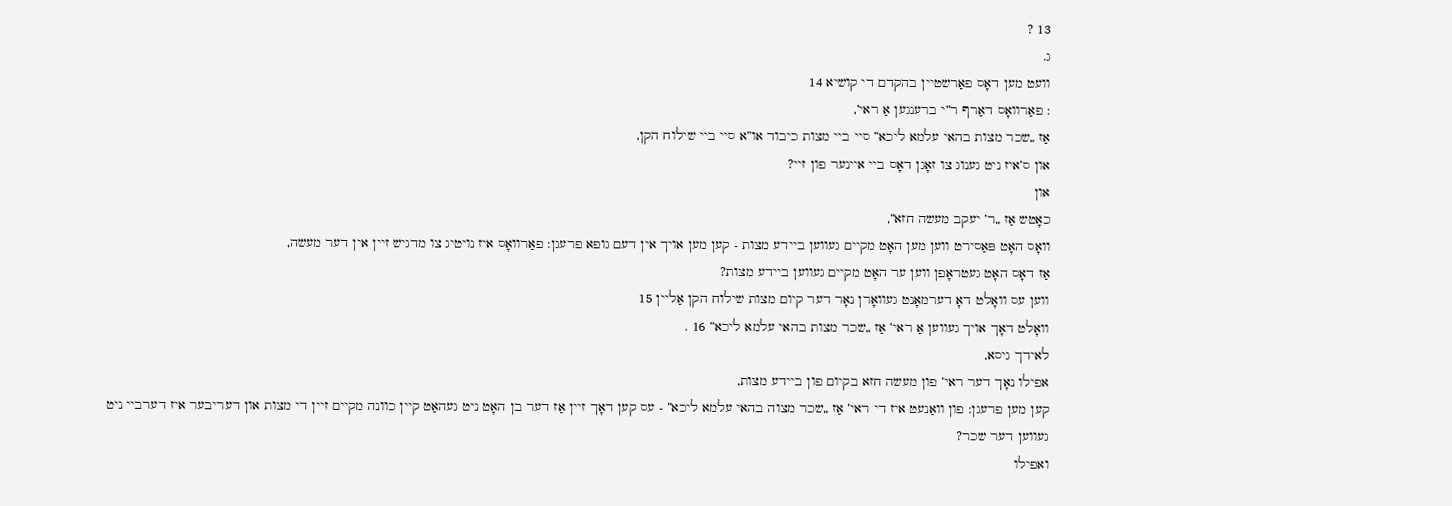13 ?
ג.
וועט מען דאָס פאַרשטיין בהקדם די קושיא 14
: פאַרוואָס דאַרף ר”י ברענגען אַ ראי’,
אַז „שכר מצות בהאי עלמא ליכא” סיי ביי מצות כיבוד או”א סיי ביי שילוח הקן,
און ס’איז ניט גענוג צו זאָגן דאָס ביי איינער פון זיי?
און
כאָטש אַז „ר’ יעקב מעשה חזא”,
וואָס האָט פּאַסירט ווען מען האָט מקיים געווען ביידע מצות - קען מען אויך אין דעם גופא פרעגן: פאַרוואָס איז נויטיג צו מדגיש זיין אין דער מעשה,
אַז דאָס האָט געטראָפן ווען ער האָט מקיים געווען ביידע מצות?
ווען עס וואָלט דאָ דערמאָנט געוואָרן נאָר דער קיום מצות שילוח הקן אַליין 15
וואָלט דאָך אויך געווען אַ ראי’ אַז „שכר מצות בהאי עלמא ליכא” 16 .
לאידך גיסא,
אפילו נאָך דער ראי’ פון מעשה חזא בקיום פון ביידע מצות,
קען מען פרעגן: פון וואַנעט איז די ראי’ אַז „שכר מצוה בהאי עלמא ליכא” - עס קען דאָך זיין אַז דער בן האָט ניט געהאַט קיין כוונה מקיים זיין די מצות און דעריבער איז דערביי ניט געווען דער שכר?
ואפילו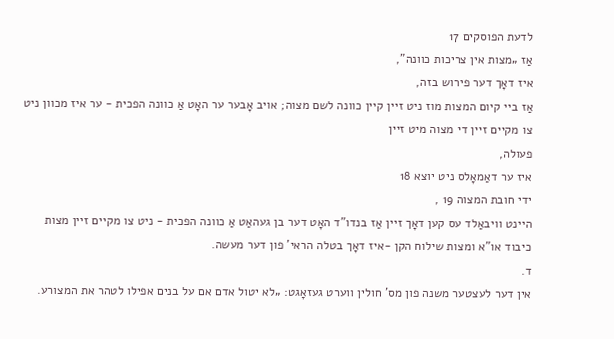לדעת הפוסקים 17
אַז „מצות אין צריכות כוונה”,
איז דאָך דער פירוש בזה,
אַז ביי קיום המצות מוז ניט זיין קיין כוונה לשם מצוה; אויב אָבער ער האָט אַ כוונה הפכית - ער איז מכוון ניט צו מקיים זיין די מצוה מיט זיין
פעולה,
איז ער דאַמאָלס ניט יוצא 18
ידי חובת המצוה 19 ,
היינט וויבאַלד עס קען דאָך זיין אַז בנדו”ד האָט דער בן געהאַט אַ כוונה הפכית - ניט צו מקיים זיין מצות כיבוד או”א ומצות שילוח הקן -איז דאָך בטלה הראי’ פון דער מעשה.
ד.
אין דער לעצטער משנה פון מס’ חולין ווערט געזאָגט: „לא יטול אדם אם על בנים אפילו לטהר את המצורע.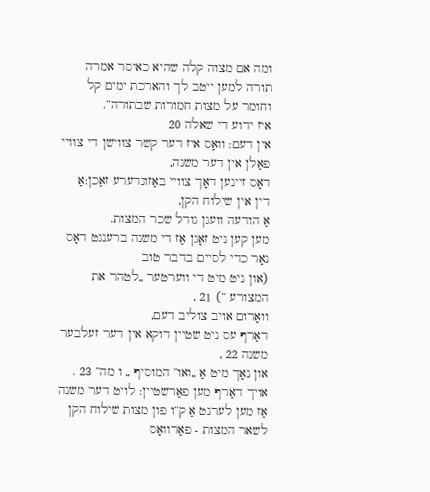ומה אם מצוה קלה שהיא כאיסר אמרה תורה למען ייטב לך והארכת ימים קל וחומר על מצות חמורות שבתורה”.
איז ידוע די שאלה 20
אין דעם: וואָס איז דער קשר צווישן די צוויי פאַלן אין דער משנה,
דאָס זיינען דאָך צוויי באַזונדערע זאַכן:אַ דין אין שילוח הקן,
אַ הודעה וועגן גודל שכר המצות.
מען קען ניט זאָגן אַז די משנה ברענגט דאָס נאָר כדי לסיים בדבר טוב
(און ניט מיט די ווערטער „לטהר את המצורע ”) 21 ,
וואָרום אויב צוליב דעם,
דאַרף עס ניט שטיין דוקא אין דער זעלבער משנה 22 ,
און נאָך מיט אַ „ואו” המוסיף „ ו מה” 23 .
אויך דאַרף מען פאַרשטיין: לויט דער משנה אַז מען לערנט אַ ק”ו פון מצות שילוח הקן לשאר המצות - פאַרוואָס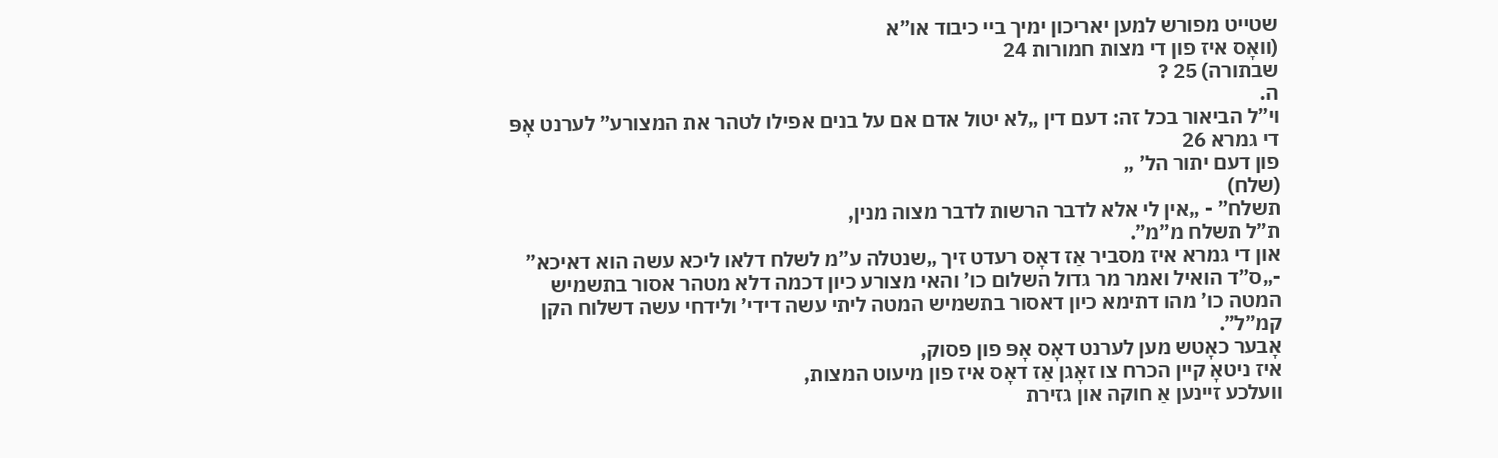שטייט מפורש למען יאריכון ימיך ביי כיבוד או”א
(וואָס איז פון די מצות חמורות 24
שבתורה) 25 ?
ה.
וי”ל הביאור בכל זה: דעם דין „לא יטול אדם אם על בנים אפילו לטהר את המצורע” לערנט אָפּ די גמרא 26
פון דעם יתור הל’ „
(שלח)
תשלח” - „אין לי אלא לדבר הרשות לדבר מצוה מנין,
ת”ל תשלח מ”מ”.
און די גמרא איז מסביר אַז דאָס רעדט זיך „שנטלה ע”מ לשלח דלאו ליכא עשה הוא דאיכא” -„ס”ד הואיל ואמר מר גדול השלום כו’ והאי מצורע כיון דכמה דלא מטהר אסור בתשמיש המטה כו’ מהו דתימא כיון דאסור בתשמיש המטה ליתי עשה דידי’ ולידחי עשה דשלוח הקן קמ”ל”.
אָבער כאָטש מען לערנט דאָס אָפּ פון פסוק,
איז ניטאָ קיין הכרח צו זאָגן אַז דאָס איז פון מיעוט המצות,
וועלכע זיינען אַ חוקה און גזירת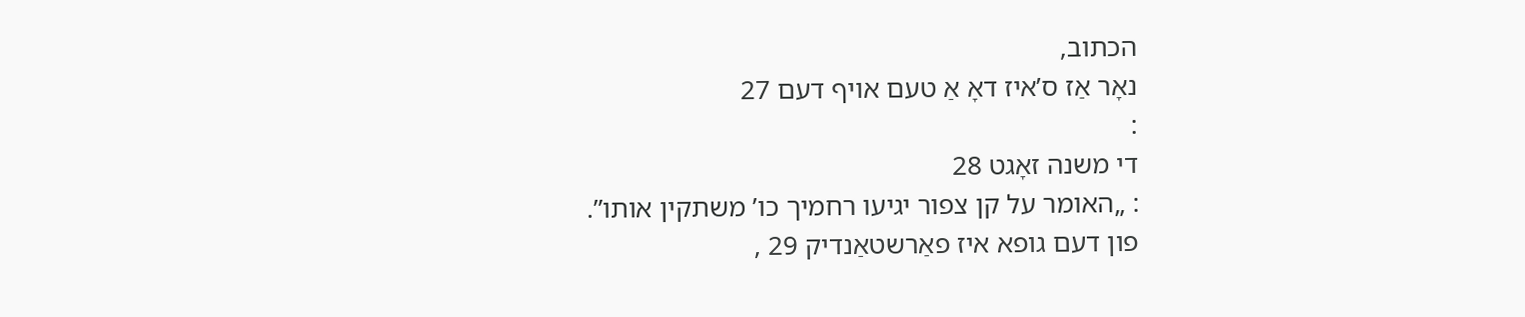הכתוב,
נאָר אַז ס’איז דאָ אַ טעם אויף דעם 27
:
די משנה זאָגט 28
: „האומר על קן צפור יגיעו רחמיך כו’ משתקין אותו”.
פון דעם גופא איז פאַרשטאַנדיק 29 ,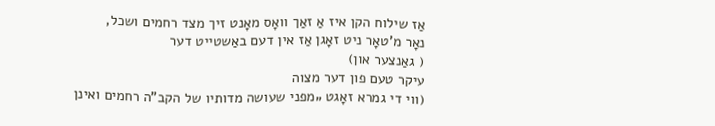אַז שילוח הקן איז אַ זאַך וואָס מאָנט זיך מצד רחמים ושכל,
נאָר מ’טאָר ניט זאָגן אַז אין דעם באַשטייט דער
( גאַנצער און)
עיקר טעם פון דער מצוה
(ווי די גמרא זאָגט „מפני שעושה מדותיו של הקב”ה רחמים ואינן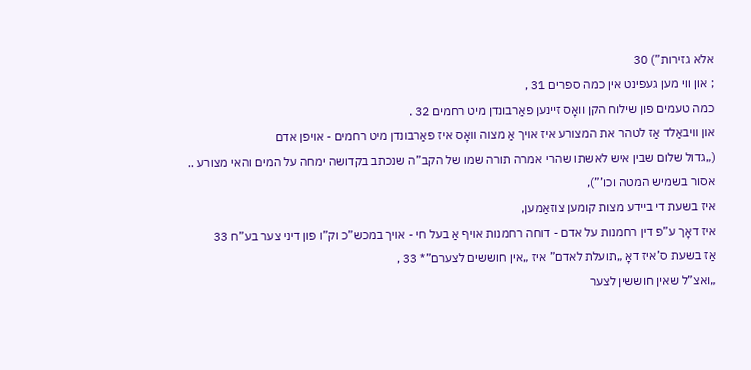אלא גזירות”) 30
; און ווי מען געפינט אין כמה ספרים 31 ,
כמה טעמים פון שילוח הקן וואָס זיינען פאַרבונדן מיט רחמים 32 .
און וויבאַלד אַז לטהר את המצורע איז אויך אַ מצוה וואָס איז פאַרבונדן מיט רחמים - אויפן אדם
(„גדול שלום שבין איש לאשתו שהרי אמרה תורה שמו של הקב”ה שנכתב בקדושה ימחה על המים והאי מצורע ..
אסור בשמיש המטה וכו’”),
איז בשעת די ביידע מצות קומען צוזאַמען,
איז דאָך ע”פ דין רחמנות על אדם - דוחה רחמנות אויף אַ בעל חי - אויך במכש”כ וק”ו פון דיני צער בע”ח 33
אַז בשעת ס’איז דאָ „תועלת לאדם” איז „אין חוששים לצערם”* 33 ,
„ואצ”ל שאין חוששין לצער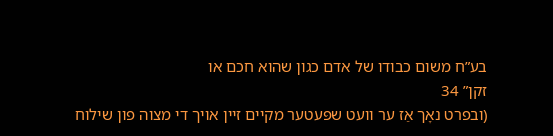בע”ח משום כבודו של אדם כגון שהוא חכם או
זקן” 34
(ובפרט נאָך אַז ער וועט שפּעטער מקיים זיין אויך די מצוה פון שילוח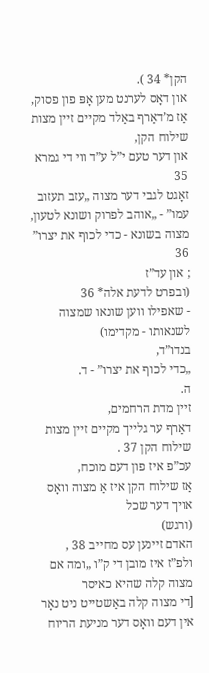הקן* 34 ).
און דאָס לערנט מען אָפּ פון פסוק,
אַז מ’דאַרף באַלד מקיים זיין מצות שילוח הקן,
און דער טעם י”ל ע”ד ווי די גמרא 35
זאָגט לגבי דער מצוה „עזב תעזוב עמו” - „אוהב לפרוק ושונא לטעון,
מצוה בשונא - כדי לכוף את יצרו” 36
; און עד”ז
(ובפרט לדעת אלה* 36
- שאפילו ווען שונאו שמצוה לשנאותו - מקדימו)
בנדו”ד,
„כדי לכוף את יצרו” - ד.
ה.
זיין מדת הרחמים,
דאַרף ער גלייך מקיים זיין מצות שילוח הקן 37 .
עכ”פ איז פון דעם מוכח,
אַז שילוח הקן איז אַ מצוה וואָס אויך דער שכל
(ורגש)
האדם זיינען עס מחייב 38 ,
ולפ”ז איז מובן די ק”ו „ומה אם מצוה קלה שהיא כאיסר
[די מצוה קלה באַשטייט ניט נאָר אין דעם וואָס דער מניעת הריוח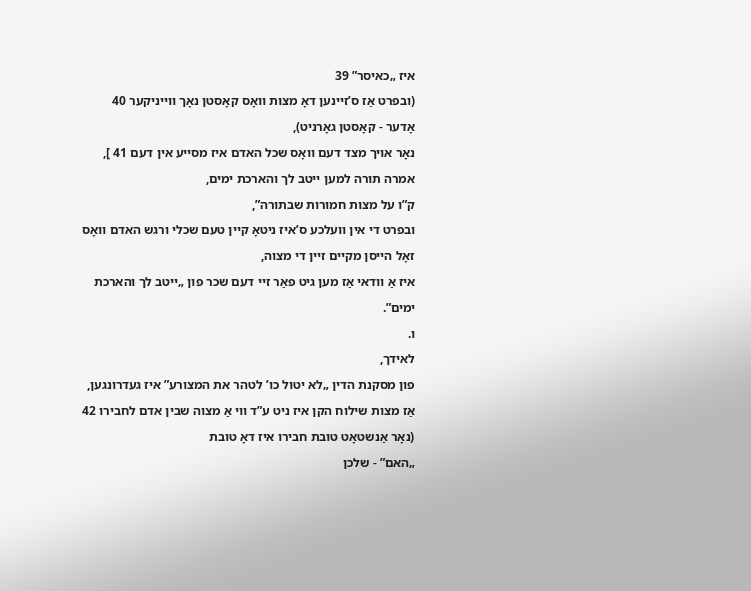איז „כאיסר” 39
(ובפרט אַז ס’זיינען דאָ מצות וואָס קאָסטן נאָך ווייניקער 40
אָדער - קאָסטן גאָרניט),
נאָר אויך מצד דעם וואָס שכל האדם איז מסייע אין דעם 41 ],
אמרה תורה למען ייטב לך והארכת ימים,
ק”ו על מצות חמורות שבתורה”,
ובפרט די אין וועלכע ס’איז ניטאָ קיין טעם שכלי ורגש האדם וואָס זאָל הייסן מקיים זיין די מצוה,
איז אַ וודאי אַז מען גיט פאַר זיי דעם שכר פון „ייטב לך והארכת ימים”.
ו.
לאידך,
פון מסקנת הדין „לא יטול כו’ לטהר את המצורע” איז געדרונגען,
אַז מצות שילוח הקן איז ניט ע”ד ווי אַ מצוה שבין אדם לחבירו 42
(נאָר אַנשטאָט טובת חבירו איז דאָ טובת
„האם” - שלכן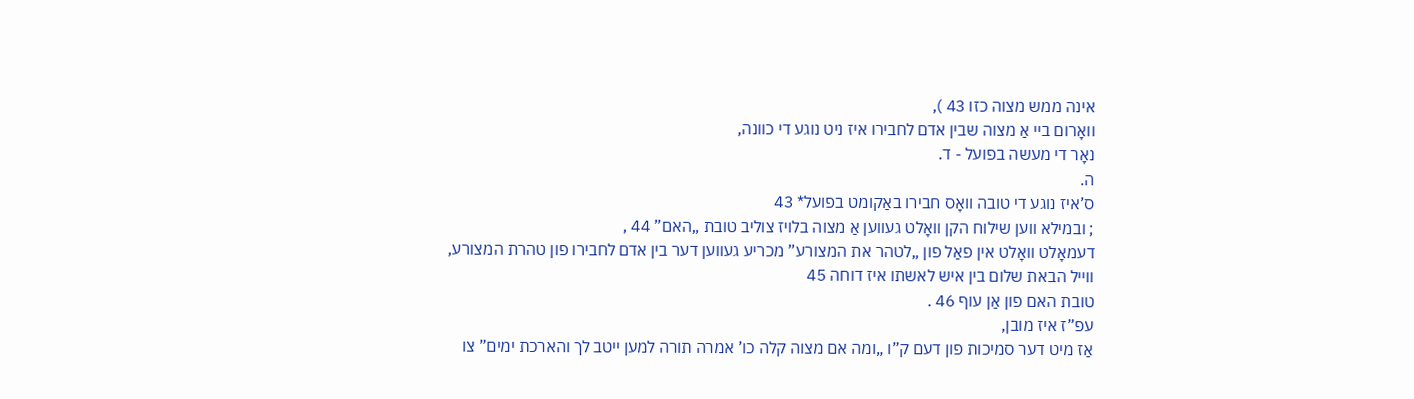אינה ממש מצוה כזו 43 ),
וואָרום ביי אַ מצוה שבין אדם לחבירו איז ניט נוגע די כוונה,
נאָר די מעשה בפועל - ד.
ה.
ס’איז נוגע די טובה וואָס חבירו באַקומט בפועל* 43
; ובמילא ווען שילוח הקן וואָלט געווען אַ מצוה בלויז צוליב טובת „האם” 44 ,
דעמאָלט וואָלט אין פאַל פון „לטהר את המצורע” מכריע געווען דער בין אדם לחבירו פון טהרת המצורע,
ווייל הבאת שלום בין איש לאשתו איז דוחה 45
טובת האם פון אַן עוף 46 .
עפ”ז איז מובן,
אַז מיט דער סמיכות פון דעם ק”ו „ומה אם מצוה קלה כו’ אמרה תורה למען ייטב לך והארכת ימים” צו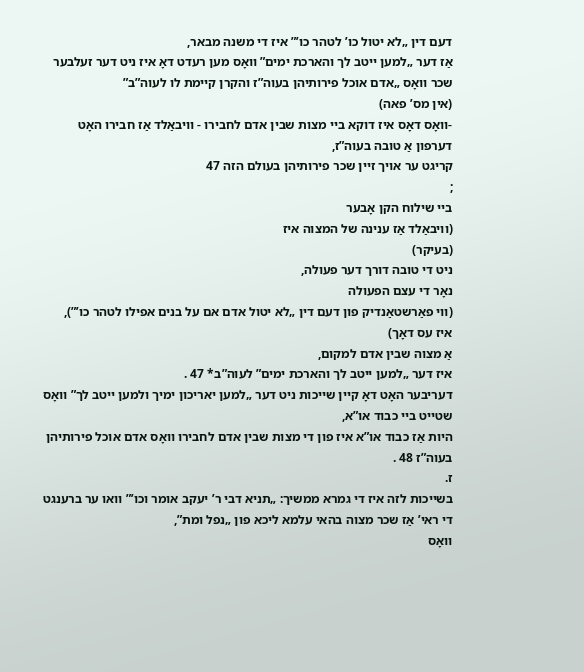דעם דין „לא יטול כו’ לטהר כו’” איז די משנה מבאר,
אַז דער „למען ייטב לך והארכת ימים” וואָס מען רעדט דאָ איז ניט דער זעלבער שכר וואָס „אדם אוכל פירותיהן בעוה”ז והקרן קיימת לו לעוה”ב”
(אין מס’ פאה)
-וואָס דאָס איז דוקא ביי מצות שבין אדם לחבירו - וויבאַלד אַז חבירו האָט
דערפון אַ טובה בעוה”ז,
קריגט ער אויך זיין שכר פירותיהן בעולם הזה 47
;
ביי שילוח הקן אָבער
(וויבאַלד אַז ענינה של המצוה איז
(בעיקר)
ניט די טובה דורך דער פעולה,
נאָר די עצם הפעולה
(ווי פאַרשטאַנדיק פון דעם דין „לא יטול אדם אם על בנים אפילו לטהר כו’”),
איז עס דאָך)
אַ מצוה שבין אדם למקום,
איז דער „למען ייטב לך והארכת ימים” לעוה”ב* 47 .
דעריבער האָט דאָ קיין שייכות ניט דער „למען יאריכון ימיך ולמען ייטב לך” וואָס שטייט ביי כבוד או”א,
היות אַז כבוד או”א איז פון די מצות שבין אדם לחבירו וואָס אדם אוכל פירותיהן בעוה”ז 48 .
ז.
בשייכות לזה איז די גמרא ממשיך: „תניא דבי ר’ יעקב אומר וכו’” וואו ער ברענגט די ראי’ אַז שכר מצוה בהאי עלמא ליכא פון „נפל ומת”,
וואָס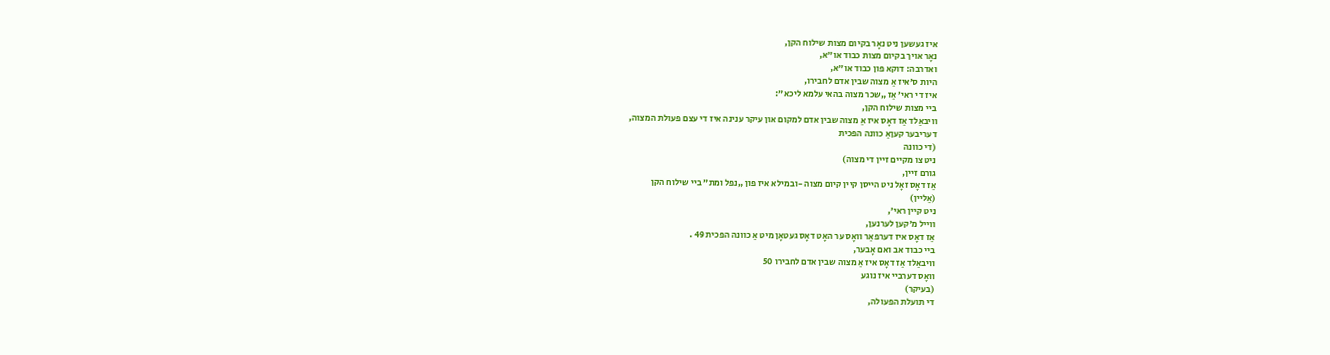איז געשען ניט נאָר בקיום מצות שילוח הקן,
נאָר אויך בקיום מצות כבוד או”א,
ואדרבה: דוקא פון כבוד או”א,
היות ס’איז אַ מצוה שבין אדם לחבירו,
איז די ראי’ אַז „שכר מצוה בהאי עלמא ליכא”:
ביי מצות שילוח הקן,
וויבאַלד אַז דאָס איז אַ מצוה שבין אדם למקום און עיקר ענינה איז די עצם פעולת המצוה,
דעריבער קעןאַ כוונה הפכית
(די כוונה
ניט צו מקיים זיין די מצוה)
גורם זיין,
אַז דאָס זאָל ניט הייסן קיין קיום מצוה -ובמילא איז פון „נפל ומת” ביי שילוח הקן
(אַליין)
ניט קיין ראי’,
ווייל מ’קען לערנען,
אַז דאָס איז דערפאַר וואָס ער האָט דאָס געטאָן מיט אַ כוונה הפכית 49 .
ביי כבוד אב ואם אָבער,
וויבאַלד אַז דאָס איז אַ מצוה שבין אדם לחבירו 50
וואָס דערביי איז נוגע
(בעיקר)
די תועלת הפעולה,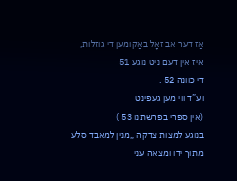אַז דער אב זאָל באַקומען די גוזלות,
איז אין דעם ניט נוגע 51
די כוונה 52 .
וע”ד ווי מען געפינט
(אין ספרי בפרשתנו 53 )
בנוגע למצות צדקה „מנין למאבד סלע מתוך ידו ומצאה עני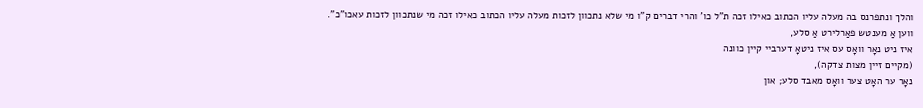והלך ונתפרנס בה מעלה עליו הכתוב כאילו זכה ת”ל כו’ והרי דברים ק”ו מי שלא נתכוון לזכות מעלה עליו הכתוב כאילו זכה מי שנתכוון לזכות עאכו”כ”.
ווען אַ מענטש פאַרלירט אַ סלע,
איז ניט נאָר וואָס עס איז ניטאָ דערביי קיין כוונה
(מקיים זיין מצות צדקה),
נאָר ער האָט צער וואָס מאבד סלע; און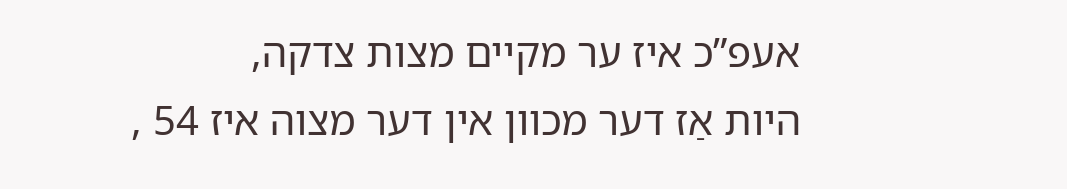אעפ”כ איז ער מקיים מצות צדקה,
היות אַז דער מכוון אין דער מצוה איז 54 ,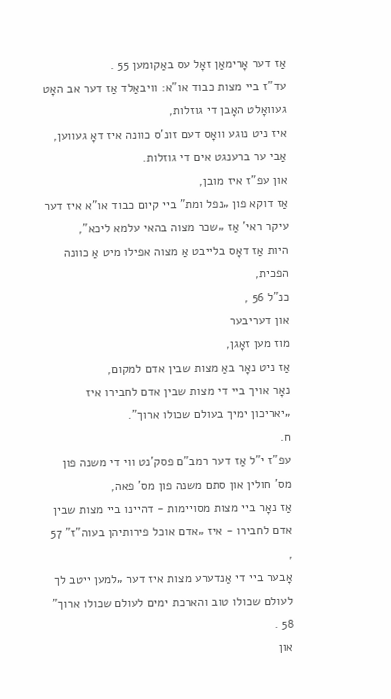אַז דער אָרימאַן זאָל עס באַקומען 55 .
עד”ז ביי מצות כבוד או”א: וויבאַלד אַז דער אב האָט געוואָלט האָבן די גוזלות,
איז ניט נוגע וואָס דעם זונ’ס כוונה איז דאָ געווען,
אַבי ער ברענגט אים די גוזלות.
און עפ”ז איז מובן,
אַז דוקא פון „נפל ומת” ביי קיום כבוד או”א איז דער עיקר ראי’ אַז „שכר מצוה בהאי עלמא ליכא”,
היות אַז דאָס בלייבט אַ מצוה אפילו מיט אַ כוונה הפכית,
כנ”ל 56 ,
און דעריבער
מוז מען זאָגן,
אַז ניט נאָר באַ מצות שבין אדם למקום,
נאָר אויך ביי די מצות שבין אדם לחבירו איז „יאריכון ימיך בעולם שכולו ארוך”.
ח.
עפ”ז י”ל אַז דער רמב”ם פסק’נט ווי די משנה פון מס’ חולין און סתם משנה פון מס’ פאה,
אַז נאָר ביי מצות מסויימות - דהיינו ביי מצות שבין אדם לחבירו - איז „אדם אוכל פירותיהן בעוה”ז” 57 ,
אָבער ביי די אַנדערע מצות איז דער „למען ייטב לך לעולם שכולו טוב והארכת ימים לעולם שכולו ארוך” 58 .
און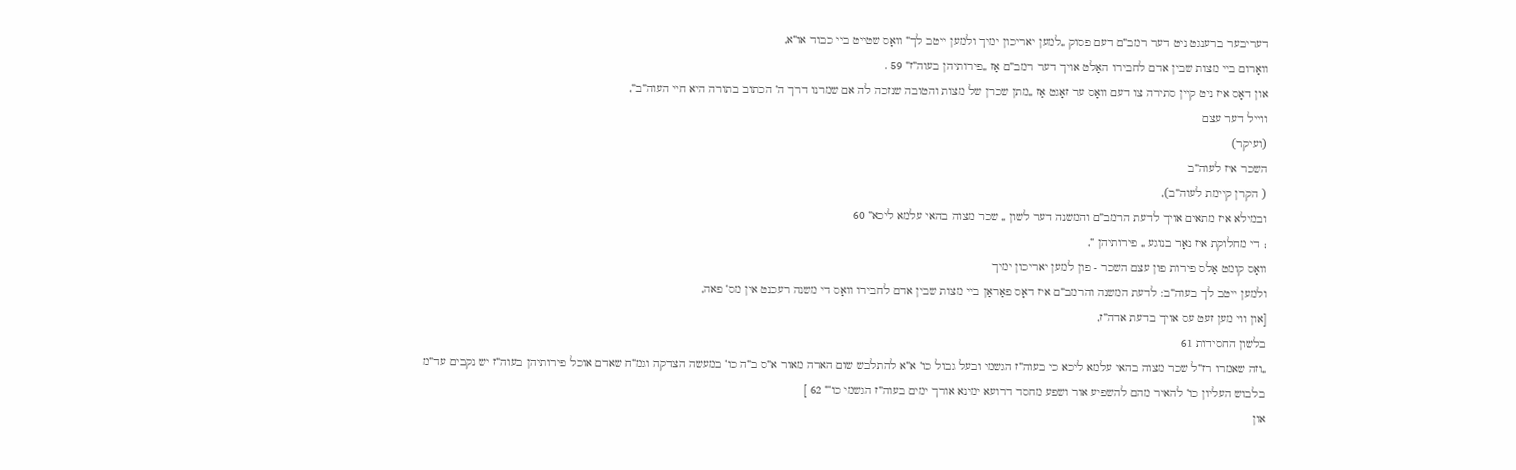דעריבער ברענגט ניט דער רמב”ם דעם פסוק „למען יאריכון ימיך ולמען ייטב לך” וואָס שטייט ביי כבוד או”א,
וואָרום ביי מצות שבין אדם לחבירו האַלט אויך דער רמב”ם אַז „פירותיהן בעוה”ז” 59 .
און דאָס איז ניט קיין סתירה צו דעם וואָס ער זאָגט אַז „מתן שכרן של מצות והטובה שנזכה לה אם שמרנו דרך ה’ הכתוב בתורה היא חיי העוה”ב”,
ווייל דער עצם
(ועיקר)
השכר איז לעוה”ב
( הקרן קיימת לעוה”ב),
ובמילא איז מתאים אויך לדעת הרמב”ם והמשנה דער לשון „ שכר מצוה בהאי עלמא ליכא” 60
; די מחלוקת איז נאָר בנוגע „ פירותיהן ”,
וואָס קומט אַלס פירות פון עצם השכר - פון למען יאריכון ימיך
ולמען ייטב לך בעוה”ב: לדעת המשנה והרמב”ם איז דאָס פאַראַן ביי מצות שבין אדם לחבירו וואָס די משנה רעכנט אין מס’ פאה,
[און ווי מען זעט עס אויך בדעת אדה”ז,
בלשון החסידות 61
„וזה שאמרו רז”ל שכר מצוה בהאי עלמא ליכא כי בעוה”ז הגשמי ובעל גבול כו’ א”א להתלבש שום הארה מאור א”ס ב”ה כו’ במעשה הצדקה וגמ”ח שאדם אוכל פירותיהן בעוה”ז יש נקבים עד”מ בלבוש העליון כו’ להאיר מהם להשפיע אור ושפע מחסד דרועא ימינא אורך ימים בעוה”ז הגשמי כו’” 62 ]
און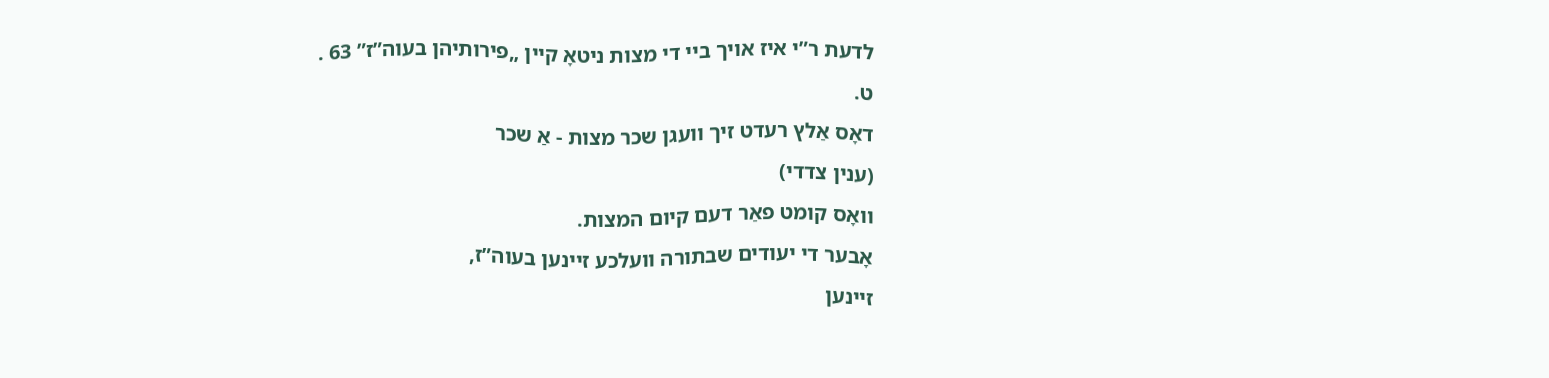לדעת ר”י איז אויך ביי די מצות ניטאָ קיין „פירותיהן בעוה”ז” 63 .
ט.
דאָס אַלץ רעדט זיך וועגן שכר מצות - אַ שכר
(ענין צדדי)
וואָס קומט פאַר דעם קיום המצות.
אָבער די יעודים שבתורה וועלכע זיינען בעוה”ז,
זיינען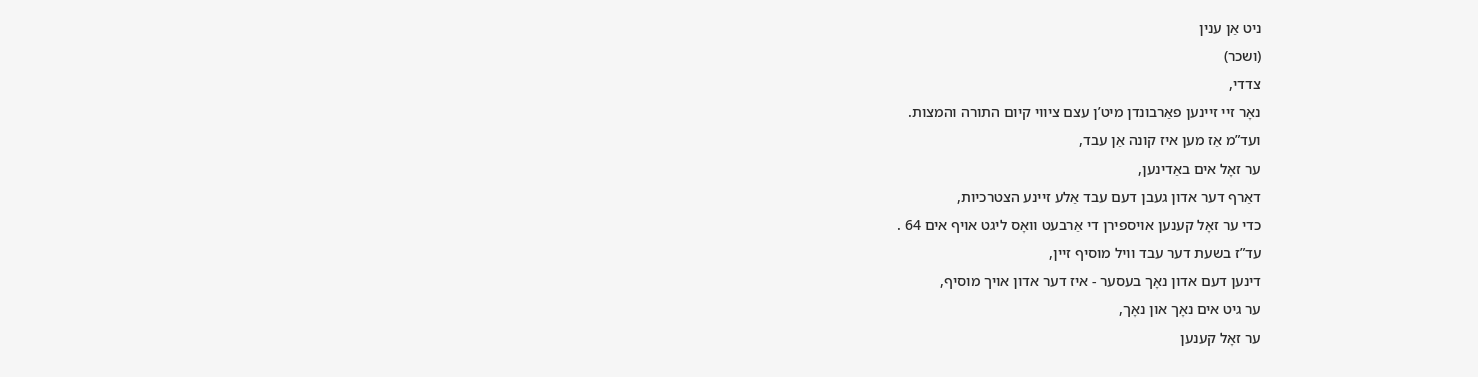ניט אַן ענין
(ושכר)
צדדי,
נאָר זיי זיינען פאַרבונדן מיט’ן עצם ציווי קיום התורה והמצות.
ועד”מ אַז מען איז קונה אַן עבד,
ער זאָל אים באַדינען,
דאַרף דער אדון געבן דעם עבד אַלע זיינע הצטרכיות,
כדי ער זאָל קענען אויספירן די אַרבעט וואָס ליגט אויף אים 64 .
עד”ז בשעת דער עבד וויל מוסיף זיין,
דינען דעם אדון נאָך בעסער - איז דער אדון אויך מוסיף,
ער גיט אים נאָך און נאָך,
ער זאָל קענען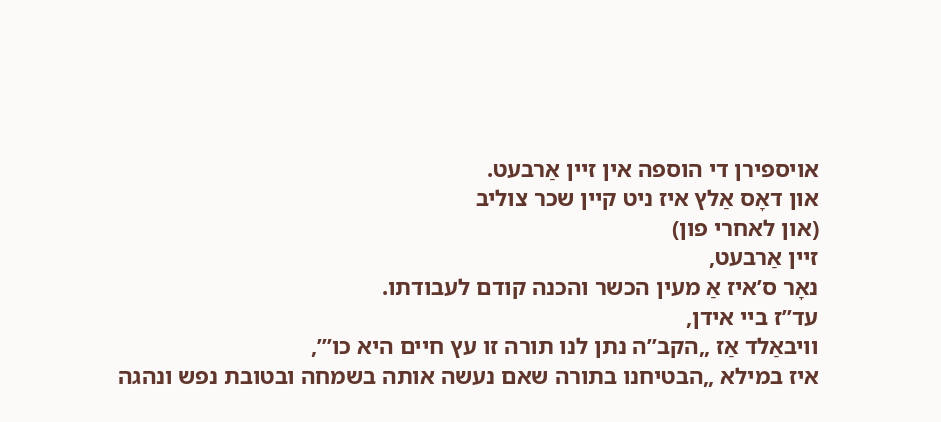אויספירן די הוספה אין זיין אַרבעט.
און דאָס אַלץ איז ניט קיין שכר צוליב
(און לאחרי פון)
זיין אַרבעט,
נאָר ס’איז אַ מעין הכשר והכנה קודם לעבודתו.
עד”ז ביי אידן,
וויבאַלד אַז „הקב”ה נתן לנו תורה זו עץ חיים היא כו’”,
איז במילא „הבטיחנו בתורה שאם נעשה אותה בשמחה ובטובת נפש ונהגה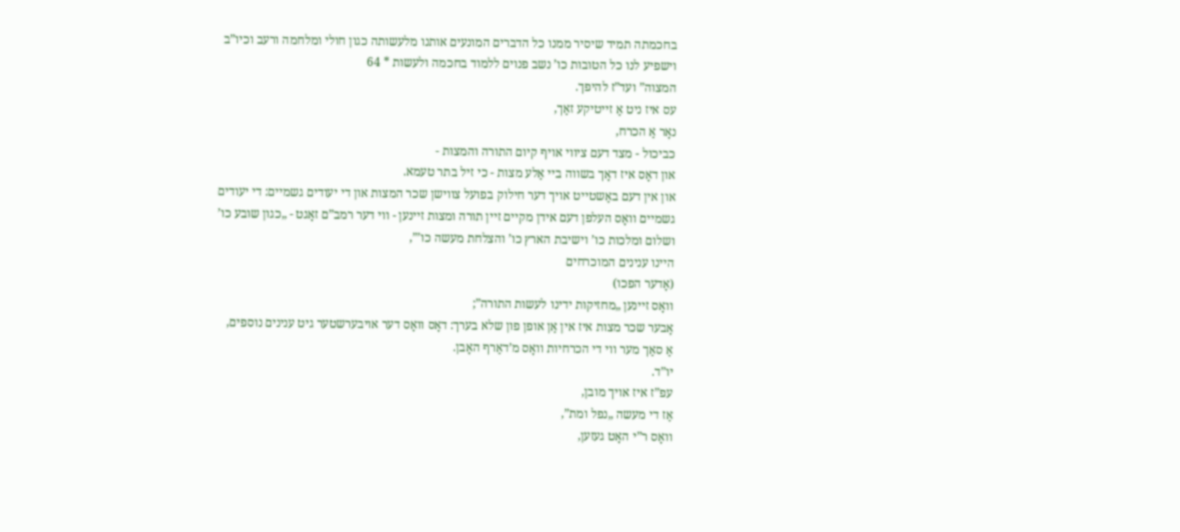בחכמתה תמיד שיסיר ממנו כל הדברים המונעים אותנו מלעשותה כגון חולי ומלחמה ורעב וכיו”ב וישפיע לנו כל הטובות כו’ נשב פנוים ללמוד בחכמה ולעשות * 64
המצוה” ועד”ז להיפך.
עס איז ניט אַ זייטיקע זאַך,
נאָר אַ הכרח,
כביכול - מצד דעם ציווי אויף קיום התורה והמצות -
און דאָס איז דאָך בשווה ביי אַלע מצות - כי זיל בתר טעמא.
און אין דעם באַשטייט אויך דער חילוק בפועל צווישן שכר המצות און די יעודים גשמיים: די יעודים גשמיים וואָס העלפן דעם אידן מקיים זיין תורה ומצות זיינען - ווי דער רמב”ם זאָגט - „כגון שובע כו’ ושלום ומלכות כו’ וישיבת הארץ כו’ והצלחת מעשה כו’”,
היינו ענינים המוכרחים
(אָדער הפכו)
וואָס זיינען „מחזיקות ידינו לעשות התורה”;
אָבער שכר מצות איז אין אַן אופן פון שלא בערך: דאָס וואָס דער אויבערשטער גיט ענינים נוספים,
אַ סאַך מער ווי די הכרחיות וואָס מ’דאַרף האָבן.
יו”ד.
עפ”ז איז אויך מובן,
אַז די מעשה „נפל ומת”,
וואָס ר”י האָט געזען,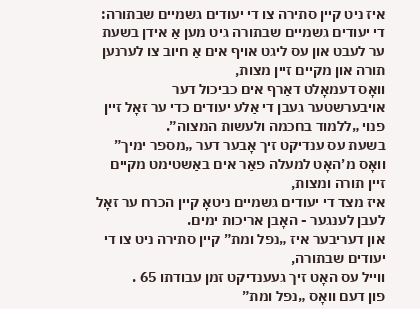איז ניט קיין סתירה צו די יעודים גשמיים שבתורה:
די יעודים גשמיים שבתורה גיט מען אַ אידן בשעת ער לעבט און עס ליגט אויף אים אַ חיוב צו לערנען תורה און מקיים זיין מצות,
וואָס דעמאָלט דאַרף אים כביכול דער אויבערשטער געבן די אַלע יעודים כדי ער זאָל זיין פנוי „ללמוד בחכמה ולעשות המצוה”.
בשעת עס ענדיקט זיך אָבער דער „מספר ימיך” וואָס מ’האָט למעלה פאַר אים באַשטימט מקיים זיין תורה ומצות,
איז מצד די יעודים גשמיים ניטאָ קיין הכרח ער זאָל לעבן לענגער - האָבן אריכות ימים.
און דעריבער איז „נפל ומת” קיין סתירה ניט צו די יעודים שבתורה,
ווייל עס האָט זיך געענדיקט זמן עבודתו 65 .
פון דעם וואָס „נפל ומת”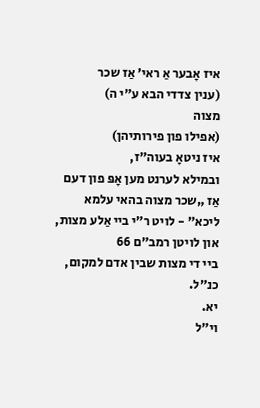איז אָבער אַ ראי’ אַז שכר
(ענין צדדי הבא ע”י ה)
מצוה
(אפילו פון פירותיהן)
איז ניטאָ בעוה”ז,
ובמילא לערנט מען אָפּ פון דעם אַז „שכר מצוה בהאי עלמא ליכא” - לויט ר”י ביי אַלע מצות,
און לויטן רמב”ם 66
ביי די מצות שבין אדם למקום,
כנ”ל.
יא.
וי”ל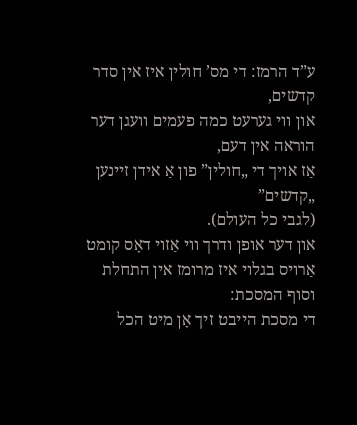ע”ד הרמז: די מס’ חולין איז אין סדר קדשים,
און ווי גערעט כמה פעמים וועגן דער הוראה אין דעם,
אַז אויך די „חולין” פון אַ אידן זיינען „קדשים”
(לגבי כל העולם).
און דער אופן ודרך ווי אַזוי דאָס קומט אַרויס בגלוי איז מרומז אין התחלת וסוף המסכת:
די מסכת הייבט זיך אָן מיט הכל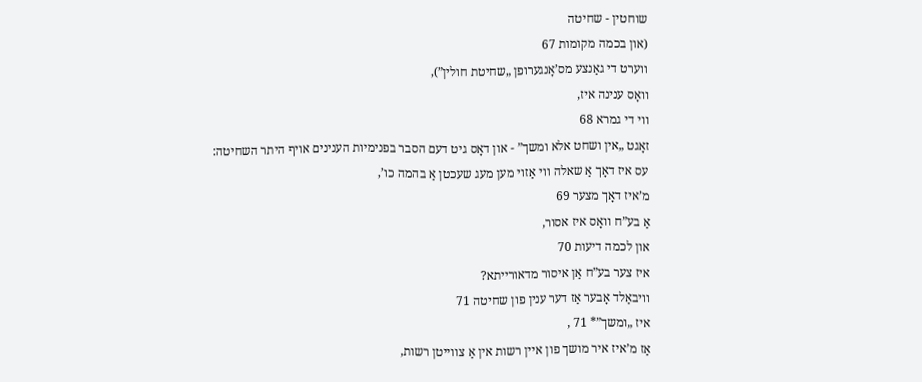שוחטין - שחיטה
(און בכמה מקומות 67
ווערט די גאַנצע מס’אָנגערופן „שחיטת חולין”),
וואָס ענינה איז,
ווי די גמרא 68
זאָגט „אין ושחט אלא ומשך” - און דאָס גיט דעם הסבר בפנימיות הענינים אויף היתר השחיטה:
עס איז דאָך אַ שאלה ווי אַזוי מען מעג שעכטן אַ בהמה כו’,
מ’איז דאָך מצער 69
אַ בע”ח וואָס איז אסור,
און לכמה דיעות 70
איז צער בע”ח אַן איסור מדאורייתא?
וויבאַלד אָבער אַז דער ענין פון שחיטה 71
איז „ומשך”* 71 ,
אַז מ’איז איר מושך פון איין רשות אין אַ צווייטן רשות,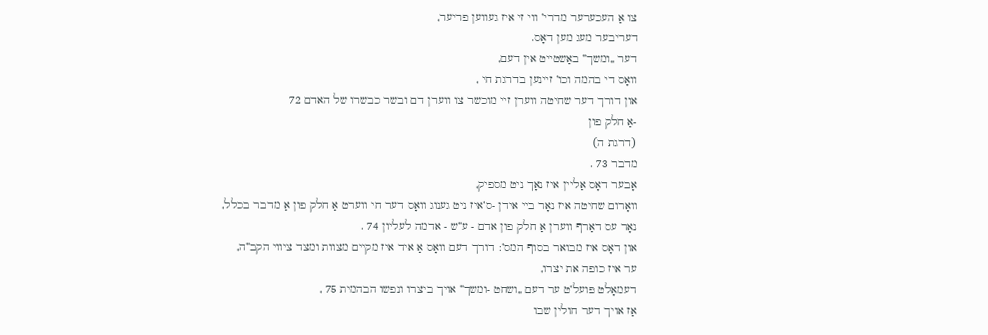צו אַ העכערער מדרי’ ווי זי איז געווען פריער,
דעריבער מעג מען דאָס.
דער „ומשך” באַשטייט אין דעם,
וואָס די בהמה וכו’ זיינען בדרגת חי ,
און דורך דער שחיטה ווערן זיי מוכשר צו ווערן דם ובשר כבשרו של האדם 72
-אַ חלק פון
(דרגת ה)
מדבר 73 .
אָבער דאָס אַליין איז נאָך ניט מספיק,
וואָרום שחיטה איז נאָר ביי אידן -ס’איז ניט גענוג וואָס דער חי ווערט אַ חלק פון אַ מדבר בכלל,
נאָר עס דאַרף ווערן אַ חלק פון אדם - ע”ש - אדמה לעליון 74 .
און דאָס איז מבואר בסוף המס’: דורך דעם וואָס אַ איד איז מקיים מצוות ומצד ציווי הקב”ה,
ער איז כופה את יצרו,
דעמאָלט פּועל’ט ער דעם „ושחט -ומשך” אויך ביצרו ונפשו הבהמית 75 ,
אַז אויך דער חולין שבו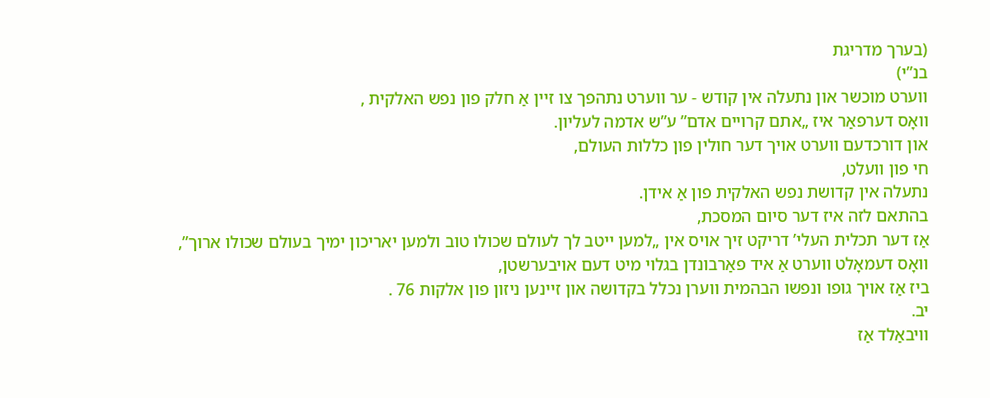(בערך מדריגת
בנ”י)
ווערט מוכשר און נתעלה אין קודש - ער ווערט נתהפך צו זיין אַ חלק פון נפש האלקית ,
וואָס דערפאַר איז „אתם קרויים אדם” ע”ש אדמה לעליון.
און דורכדעם ווערט אויך דער חולין פון כללות העולם,
חי פון וועלט,
נתעלה אין קדושת נפש האלקית פון אַ אידן.
בהתאם לזה איז דער סיום המסכת,
אַז דער תכלית העלי’ דריקט זיך אויס אין „למען ייטב לך לעולם שכולו טוב ולמען יאריכון ימיך בעולם שכולו ארוך”,
וואָס דעמאָלט ווערט אַ איד פאַרבונדן בגלוי מיט דעם אויבערשטן,
ביז אַז אויך גופו ונפשו הבהמית ווערן נכלל בקדושה און זיינען ניזון פון אלקות 76 .
יב.
וויבאַלד אַז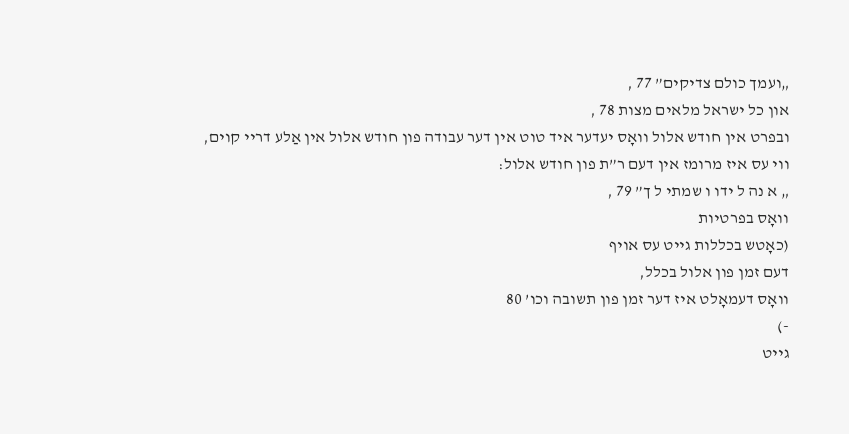„ועמך כולם צדיקים” 77 ,
און כל ישראל מלאים מצות 78 ,
ובפרט אין חודש אלול וואָס יעדער איד טוט אין דער עבודה פון חודש אלול אין אַלע דריי קוים,
ווי עס איז מרומז אין דעם ר”ת פון חודש אלול:
„ א נה ל ידו ו שמתי ל ך” 79 ,
וואָס בפרטיות
(כאָטש בכללות גייט עס אויף
דעם זמן פון אלול בכלל,
וואָס דעמאָלט איז דער זמן פון תשובה וכו’ 80
-)
גייט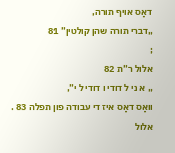דאָס אויף תורה,
„דברי תורה שהן קולטין” 81
;
אלול ר”ת 82
„ א ני ל דודי ו דודי ל י”,
וואָס דאָס איז די עבודה פון תפלה 83 .
אלול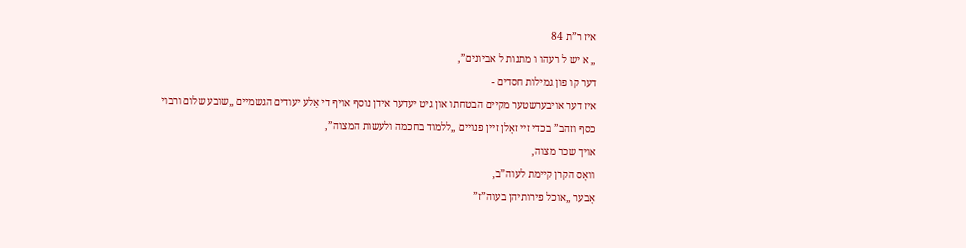איז ר”ת 84
„ א יש ל רעהו ו מתנות ל אביונים”,
דער קו פון גמילות חסדים -
איז דער אויבערשטער מקיים הבטחתו און גיט יעדער אידן נוסף אויף די אַלע יעודים הגשמיים „שובע שלום ורבוי כסף וזהב” בכדי זיי זאָלן זיין פנויים „ללמוד בחכמה ולעשות המצוה”,
אויך שכר מצוה,
וואָס הקרן קיימת לעוה”ב,
אָבער „אוכל פירותיהן בעוה”ז”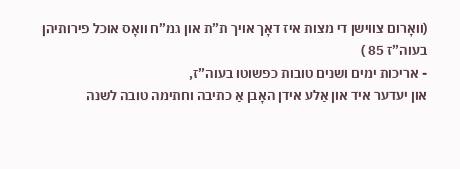(וואָרום צווישן די מצות איז דאָך אויך ת”ת און גמ”ח וואָס אוכל פירותיהן בעוה”ז 85 )
- אריכות ימים ושנים טובות כפשוטו בעוה”ז,
און יעדער איד און אַלע אידן האָבן אַ כתיבה וחתימה טובה לשנה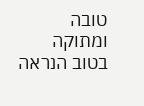טובה ומתוקה בטוב הנראה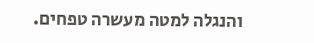והנגלה למטה מעשרה טפחים.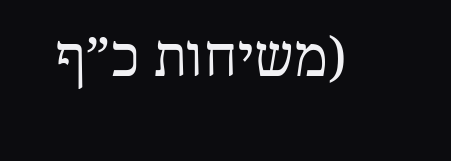(משיחות כ”ף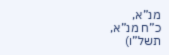מנ”א,
כ”ח מנ”א,
תשל”ו)